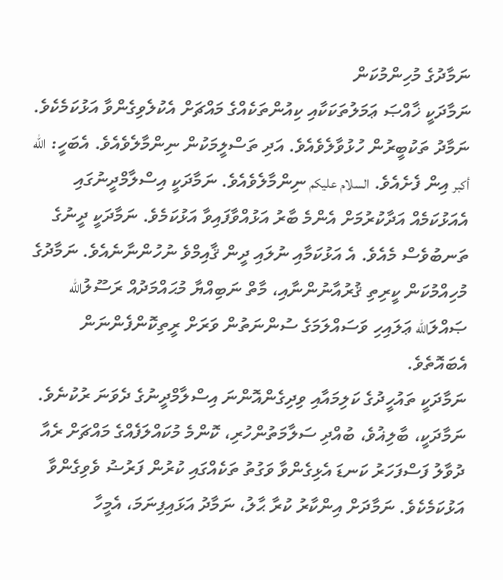ނަމާދުގެ މުހިންމުކަން
ނަމާދަކީ ޚާއްޞަ ޢަމަލުތަކަކާއި ކިއުންތަކެއްގެ މައްޗަށް އެކުލެވިގެންވާ އަޅުކަމެކެވެ. ނަމާދު ތަކުބީރުން ހުޅުވާލެވެއެވެ. އަދި ތަސްލީމަކުން ނިންމާލެވެއެވެ. އެބަހީ: الله أكبر އިން ފެށެއެވެ. السلام عليكم ނިންމާލެވެއެވެ. ނަމާދަކީ އިސްލާމްދީނުގައި އެއަޅުކަމެއް އަދާކުރުމަށް އެންމެ ބާރު އަޅުއްވާފައިވާ އަޅުކަމެވެ. ނަމާދަކީ ދީނުގެ ތަނބުވެސް މެއެވެ. އެ އަޅުކަމާއި ނުލައި ދީން ޤާއިމްވެ ނުހުންނާނެއެވެ. ނަމާދުގެ މުހިއްމުކަން ކީރިތި ޤުރުއާނުންނާއި، މާތް ނަބިއްޔާ މުޙައްމަދުއް ރަސޫލުالله ޞައްލަالله ޢަލައިހި ވަސައްލަމަގެ ސުންނަތުން ވަރަށް ރީތިކޮންފެންނަން އެބައޮތެވެ.
ނަމާދަކީ ތައުހީދުގެ ކަލިމައާއި ވިދިގެންއޮންނަ އިސްލާމްދީނުގެ ދެވަނަ ރުކުނެވެ. ނަމާދަކީ، ބާލިޣުވެ، ބުއްދި ސަލާމަތުންހުރި، ކޮންމެ މުކައްލަފެއްގެ މައްޗަށް ރެއާ ދުވާލު ފަސްފަހަރު ކަނޑަ އެޅިގެންވާ ވަގުތު ތަކެއްގައި ކުރުން ފަރުޟު ވެވިގެންވާ އަޅުކަމެކެވެ. ނަމާދަށް އިންކާރު ކުރާ ޙާލު، ނަމާދު އަޅައިފިނަމަ، އެމީހާ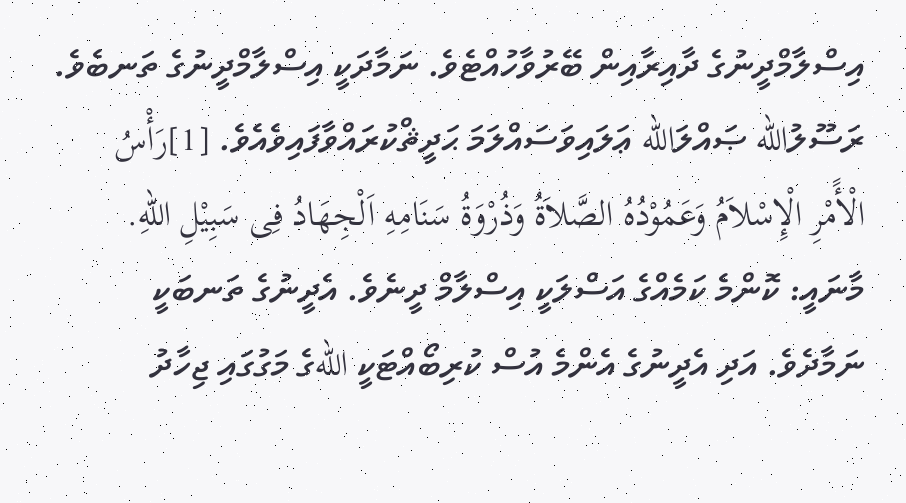އިސްލާމްދީނުގެ ދާއިރާއިން ބޭރުވާހުއްޓެވެ. ނަމާދަކީ އިސްލާމްދީނުގެ ތަނބެވެ. ރަސޫލުالله ޞައްލަالله ޢަލައިވަސައްލަމަ ޙަދީޘްކުރައްވާފައިވެއެވެ. [1]رَأْسُ الْأًمْرِ الْإِسْلاَمُ وَعَمُوْدُهُ الصَّلاَةُ وَذُرْوَةُ سَنَامِهِ اَلْجِهَادُ فِى سَبِيْلِ اللّهِ. މާނައީ: ކޮންމެ ކަމެއްގެ އަސްލަކީ އިސްލާމް ދީނެވެ. އެދީނުގެ ތަނބަކީ ނަމާދެވެ. އަދި އެދީނުގެ އެންމެ އުސް ކުރިބޯއްޓަކީ اللهގެ މަގުގައި ޖިހާދު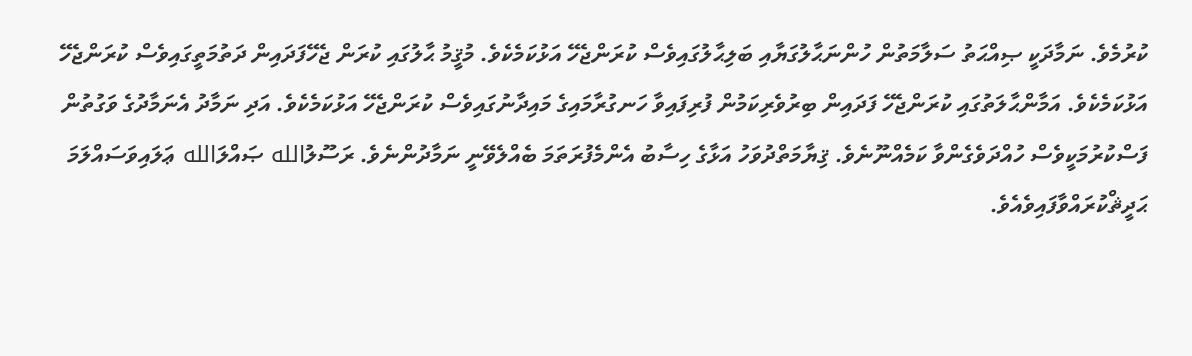ކުރުމެވެ. ނަމާދަކީ ޞިއްޙަތު ސަލާމަތުން ހުންނަޙާލުގަޔާއި ބަލިޙާލުގައިވެސް ކުރަންޖެހޭ އަޅުކަމެކެވެ. މުޤީމު ޙާލުގައި ކުރަން ޖެހޭފަދައިން ދަތުމަތީގައިވެސް ކުރަންޖެހޭ އަޅުކަމެކެވެ. އަމާންޙާލަތުގައި ކުރަންޖެހޭ ފަދައިން ބިރުވެރިކަމުން ފުރިފައިވާ ހަނގުރާމައިގެ މައިދާނުގައިވެސް ކުރަންޖެހޭ އަޅުކަމެކެވެ. އަދި ނަމާދު އެނަމާދުގެ ވަގުތުން ފަސްކުރުމަކީވެސް ހުއްދަވެގެންވާ ކަމެއްނޫނެވެ. ޤިޔާމަތްދުވަހު އަޅާގެ ހިސާބު އެންމެފުރަތަމަ ބެއްލެވޭނީ ނަމާދުންނެވެ. ރަސޫލުالله ޞައްލަالله ޢަލައިވަސައްލަމަ ޙަދީޘްކުރައްވާފައިވެއެވެ.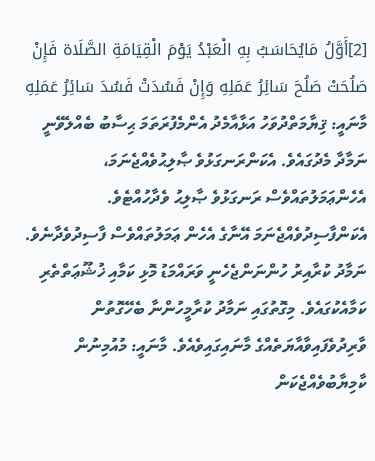[2]أَوَّلُ مَايُحَاسَبُ بِهِ الْعَبْدُ يَوْمَ الْقِيَامَةِ الصَّلَاة فَإِنْ صَلُحَتْ صَلُحَ سَائِرُ عَمَلِهِ وَإِنْ فَسُدَتْ فَسُدَ سَائِرُ عَمَلِهِ މާނައީ: ޤިޔާމަތްދުވަހު އަޅާއާމެދު އެންމެފުރަތަމަ ޙިސާބު ބެއްލެވޭނީ ނަމާދާ މެދުގައެވެ. އެކަންރަނގަޅުވެ ޞާލިޙުވެއްޖެނަމަ، އެހެންޢަމަލުތައްވެސް ރަނގަޅުވެ ޞާލިޙު ވެދާހުއްޓެވެ. އެކަންފާސިދުވެއްޖެނަމަ އޭނާގެ އެހެން ޢަމަލުތައްވެސް ފާސިދުވެދާނެވެ. ނަމާދު ކުރާއިރު ހުންނަންޖެހެނީ ވަރައްމަޑު މޮޅި ކަމާއި ޚުޝޫޢަތްތެރި ކަމާއެކުގައެވެ. މިގޮތުގައި ނަމާދު ކުރާމީހުންނާ ބެހޭގޮތުން ވާރިދުވެފައިވާއާޔަތެއްގެ މާނައިގައިވެއެވެ. މާނައީ: މުއުމިނުން ކާމިޔާބުވެއްޖެކަން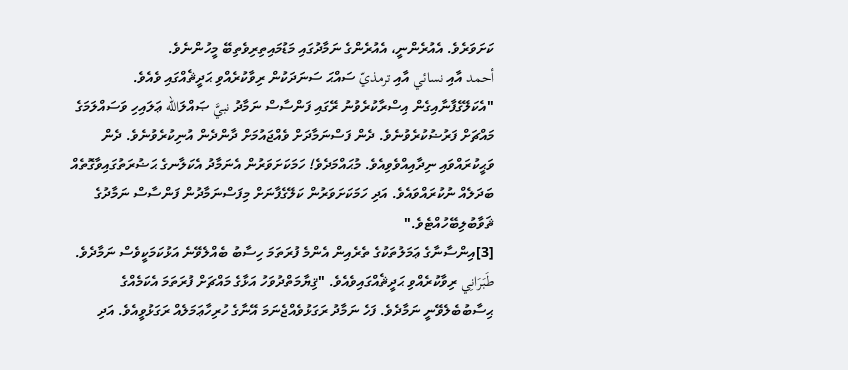ކަށަވަރެވެ. އެއުރެންނީ، އެއުރެންގެ ނަމާދުގައި މަޑުމައިތިރިވެތިބޭ މީހުންނެވެ.
أحمد އާއި نسائي އާއި ترمذيّ ސައްޙަ ސަނަދަކުން ރިވާކުރެއްވި ޙަދީޘެއްގައި ވެއެވެ. "އެކަލޭގެފާނާއިގެން އިސްރާކުރެވުނު ރޭގައި ފަންސާސް ނަމާދު نبيَّ ޞައްލަالله ޢަލައިހި ވަސައްލަމަގެ މައްޗަށް ފަރުޟުކުރެވުނެވެ. ދެން ފަސްނަމާދަށް ވެއްޖައުމަށް ދާންދެން އުނިކުރެވުނެވެ. ދެން ވަޙީކުރައްވައި ނިދާއިއްވެވިއެވެ. މުޙައްމަދެވެ! ހަމަކަށަވަރުން އެނަމާދު އެކަލާނގެ ޙަޟުރަތުގައިވާގޮތެއް ބަދަލެއް ނުކުރައްވައެވެ. އަދި ހަމަކަށަވަރުން ކަލޭގެފާނަށް މިފަސްނަމާދުން ފަންސާސް ނަމާދުގެ ޘަވާބުލިބޭހުއްޓެވެ."
[3]އިންސާނާގެ ޢަމަލުތަކުގެ ތެރެއިން އެންމެ ފުރަތަމަ ހިސާބު ބެއްލެވޭނެ އަޅުކަމަކީވެސް ނަމާދެވެ. طَبَرَانِي ރިވާކުރެއްވި ޙަދީޘެއްގައިވެއެވެ. "ޤިޔާމަތްދުވަހު އަޅާގެ މައްޗަށް ފުރަތަމަ އެކަމެއްގެ ޙިސާބުބެލެވޭނީ ނަމާދެވެ. ފަހެ ނަމާދު ރަގަޅުވެއްޖެނަމަ އޭނާގެ ހުރިހާޢަމަލެއް ރަގަޅުވީއެވެ. އަދި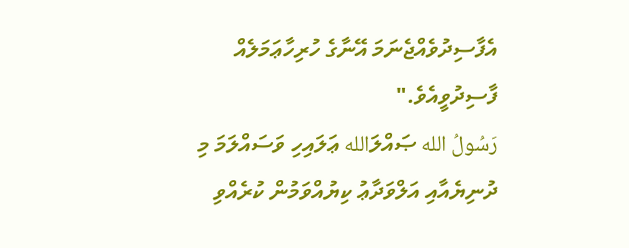އެފާސިދުވެއްޖެނަމަ އޭނާގެ ހުރިހާޢަމަލެއް ފާސިދުވީއެވެ."
رَسُولُ الله ޞައްލަالله ޢަލައިހި ވަސައްލަމަ މި ދުނިޔެއާއި އަލްވަދާޢު ކިޔުއްވަމުން ކުރެއްވި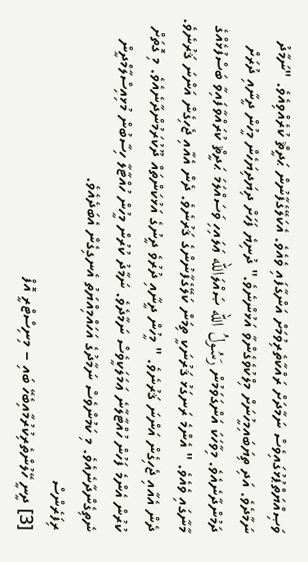ވަޞިއްޔަތްޕުޅުގައިވެސް ނަމާދަށް ރައްކާތެރިވުމަށް އަންގާފައި ވެއެވެ. އެކަލޭގެފާނުން ޙަދީޘް ކުރެއްވިއެވެ. "ނަމާދު ނަމާދެވެ. އަދި ތިޔަބައިމީހުނަށް މިލްކުވެގެންވާ އަޅުންނެވެ." ދުނިޔެ ފަހަށް ދިޔަދިޔަހެން މީހުން ދީނާއި ދުރަށް ދަމުންދާނެއެވެ. މިވާހަކަ އަންގަވަމުން رَسُولُ الله ޞައްލަالله ޢަލައިހި ވަސައްލަމަ ޙަދީޘް ކުރައްވާފައިވާ ބަސްފުޅެއްގެ މާނާގައި ވެއެވެ. " އެންމެ ރަނގަޅު ޤަރުނަކީ ތިމަން ކަލޭގެފާނުންގެ ޤަރުނެވެ. ދެން އެއާއި ޖެހިގެން އަންނަ ޤަރުނެވެ. ދެން އެއާއި ޖެހިގެން އަންނަ ޤަރުނެވެ. " މީހުން ދީނާއި ދުރުވެ ދީނުގެ އަޅުކަންތައް ދޫކުރަމުންދާނެއެވެ. މި ގޮތަށް ކުރުން އެންމެ ފަހުން ހުއްޓާލާނެ ޢަމަލަކީވެސް ނަމާދެވެ. ނަމާދު ކުރުން މީހުން ހުއްޓާލާ ހިސާބުން މުޅިއިސްލާމްދީން ނެތިގެންދާނެއެވެ. މި ކަމުންވެސް ނަމާދުގެ އަހައްމިއްޔަތު އެނގިގެން އެބަދެއެވެ.
ރިފަރެންސް
[3] ދީނީ ހޭލުންތެރިކުރުމާއިބެހޭ ބައި – މިނިސްޓްރީ އޮފް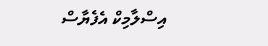އިސްލާމިކް އެފެޔާސް